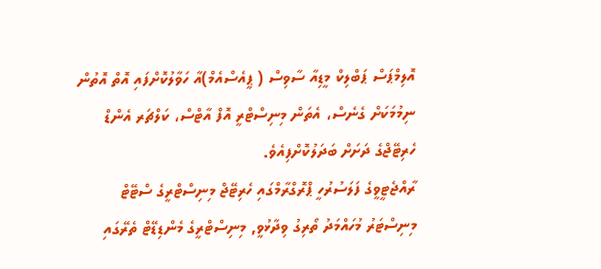އޮލިމްޕަސް ޕަބްލިކް މީޑިއާ ސާވިސް ( ޕީއެސްއެމް)އާ ހަވާލުކޮށްފައި އޮތް އޮތުން ނިމުމަކަށް ގެނެސް، އެތަން މިނިސްޓްރީ އޮފް އާޓްސް، ކަލްޗަރ އެންޑް ހެރިޓޭޖްގެ ދަށަށް ބަދަލުކޮށްފިއެވެ.
ރާއްޖެޓީވީގެ ފަލަސުރުހީ ޕްރޮގްރާމްގައި ހެރިޓޭޖް މިނިސްޓްރީގެ ސްޓޭޓް މިނިސްޓަރު މުހައްމަދު ތޯރިގު ވިދާޅުވީ, މިނިސްޓްރީގެ މެންޑިޑޭޓް ތެރޭގައި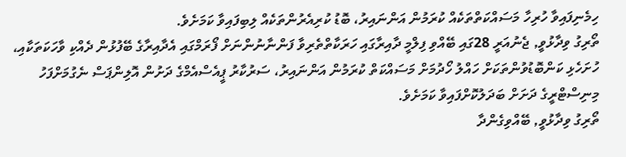ހިމެނިފައިވާ ހުރިހާ މަސައްކަތްތަކެއް ކުރަމުން އަންނައިރު، ބޮޑު ކުރިއެރުންތަކެއް ލިބިފައިވާ ކަމަށެވެ.
ތޯރިގު ވިދާޅުވީ, ޖެނުއަރީ 28ގައި ބޭއްވި ފިލްމީ ދާއިރާގައި ހަރަކާތްތެރިވާ ފަންނާނުންނަށް ފޯރަމްގައި އެދާއިރާގެ ބޭފުޅުން ދެއްކި ވާހަކަތަކާއި، ހުށަހެޅި ކަންބޮޑުވުންތަކަށް ހައްލު ހޯދުމަށް މަސައްކަތް ކުރަމުން އަންނައިރު، ސަރުކާރު ޕީއެސްއެމްގެ ދަށުން އޮލިންޕަސް ނެގުމަށްފަހު މިނިސްޓްރީގެ ދަށަށް ބަދަލުކޮށްފައިވާ ކަމަށެވެ.
ތޯރިގު ވިދާޅުވީ, ބޭއްވިގެންދާ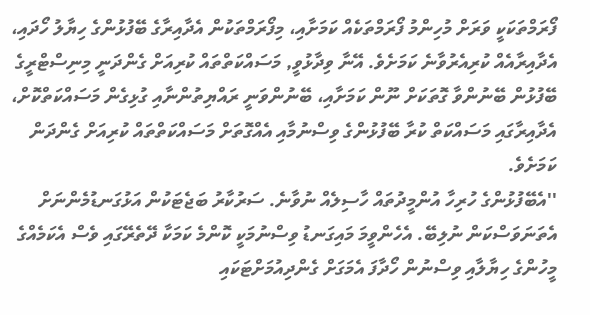ފޯރަމްތަކަކީ ވަރަށް މުހިންމު ފޯރަމްތަކެއް ކަމަށާއި، މިފޯރަމްތަކުން އެދާއިރާގެ ބޭފުޅުންގެ ހިޔާލު ހޯދައި، އެދާއިރާއެއް ކުރިއެރުވާނެ ކަމަށެވެ. އޭނާ ވިދާޅުވީ, މަސައްކަތްތައް ކުރިއަށް ގެންދަނީ މިނިސްޓްރީގެ ބޭފުޅުން ބޭނުންވާ ގޮތަކަށް ނޫން ކަމަށާއި، ބޭނުންވަނީ ރައްޔިތުންނާއި ގުޅިގެން މަސައްކަތްކޮށް، އެދާއިރާގައި މަސައްކަތް ކުރާ ބޭފުޅުންގެ ވިސްނުމާއި އެއްގޮތަށް މަސައްކަތްތައް ކުރިއަށް ގެންދަން ކަމަށެވެ.
''އެބޭފުޅުންގެ ހުރިހާ އުންމީދުތައް ހާސިލެއް ނުވާނެ. ސަރުކާރު ބަޖެޓަކުން އަޅުގަނޑުމެންނަށް އެތަނަވަސްކަން ނުލިބޭ. އެހެންވީމަ މައިގަނޑު ވިސްނުމަކީ ކޮންމެ ކަމަކާ ދޭތެރޭގައި ވެސް އެކަމެއްގެ މީހުންގެ ހިޔާލާއި ވިސްނުން ހޯދާފަ އެމަގަށް ގެންދިއުމަށްޓަކައި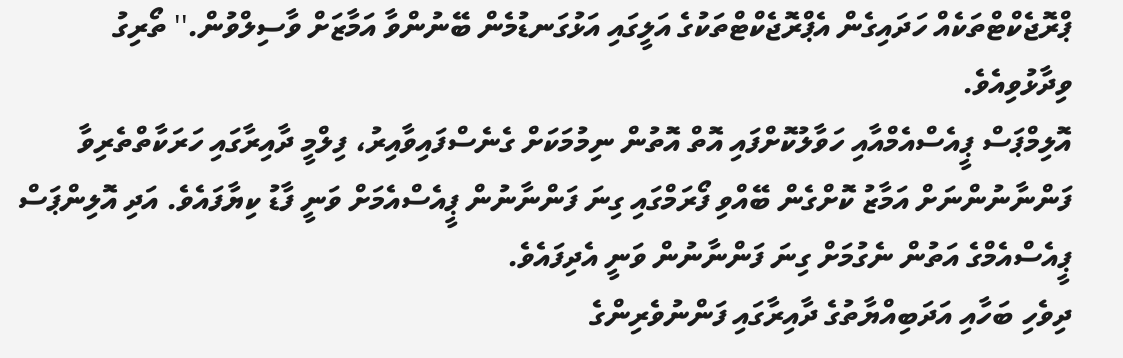ޕްރޮޖެކްޓްތަކެއް ހަދައިގެން އެޕްރޮޖެކްޓްތަކުގެ އަލީގައި އަޅުގަނޑުމެން ބޭނުންވާ އަމާޒަށް ވާސިލްވުން.'' ތޯރިގު ވިދާޅުވިއެވެ.
އޮލިމްޕަސް ޕީއެސްއެމްއާއި ހަވާލުކޮށްފައި އޮތް އޮތުން ނިމުމަކަށް ގެނެސްފައިވާއިރު، ފިލްމީ ދާއިރާގައި ހަރަކާތްތެރިވާ ފަންނާނުންނަށް އަމާޒު ކޮށްގެން ބޭއްވި ފޯރަމްގައި ގިނަ ފަންނާނުން ޕީއެސްއެމަށް ވަނީ ފާޑު ކިޔާފައެވެ. އަދި އޮލިންޕަސް ޕީއެސްއެމްގެ އަތުން ނެގުމަށް ގިނަ ފަންނާނުން ވަނީ އެދިފައެވެ.
ދިވެހި ބަހާއި އަދަބިއްޔާތުގެ ދާއިރާގައި ފަންނުވެރިންގެ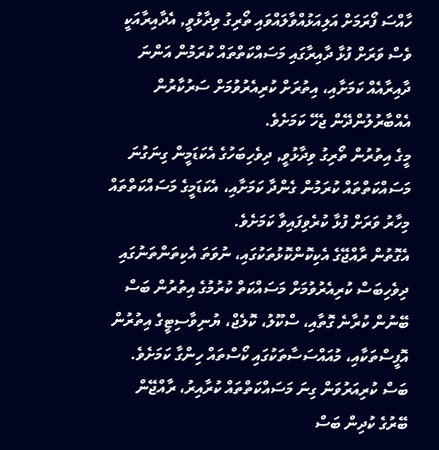ހާއްސަ ފޯރަމަށް އަލިއަޅުއްވާލައްވައި ތޯރިގު ވިދާޅުވީ, އެދާއިރާއަކީ ވެސް ވަރަށް ފުޅާ ދާއިރާގައި މަސައްކަތްތައް ކުރަމުން އަންނަ ދާއިރާއެއް ކަމަށާއި، އިތުރަށް ކުރިއެރުވުމަށް ސަރުކާރުން އެއްބާރުލުންދޭން ޖެހޭ ކަމަށެވެ.
މީގެ އިތުރުން ތޯރިގު ވިދާޅުވީ, ދިވެހިބަހުގެ އެކަޑަމީން ގިނަގުނަ މަސައްކަތްތައް ކުރަމުން ގެންދާ ކަމަށާއި، އެކަޑަމީގެ މަސައްކަތްތައް މިހާރު ވަރަށް ފުޅާ ކުރެވިފައިވާ ކަމަށެވެ.
އެގޮތުން ރާއްޖޭގެ އެކިކޮންކޮޅުތަކުގައި، ނުވަތަ އެކިތަންތަނުގައި ދިވެހިބަސް ކުރިއެރުވުމަށް މަސައްކަތް ކުރުމުގެ އިތުރުން ބަސް ބޭނުން ކުރާނެ ގޮތާއި، ސްކޫލު، ކޮލެޖް، ޔުނިވާސިޓީގެ އިތުރުން އޮފީސްތަކާއި، މުއައްސަސާތަކުގައި ކޯސްތައް ހިންގާ ކަމަށެވެ.
ބަސް ކުރިއަރުވަން ގިނަ މަސައްކަތްތައް ކުރާއިރު، ރާއްޖޭން ބޭރުގެ ކުދިން ބަސް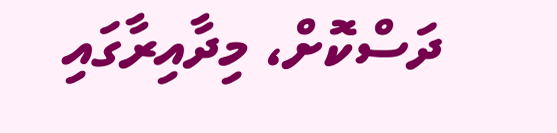ދަސްކޮށް، މިދާއިރާގައި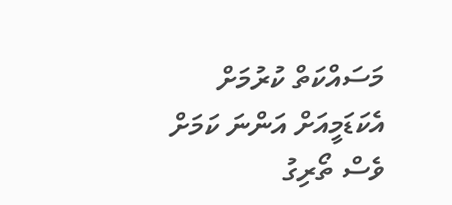މަސައްކަތް ކުރުމަށް އެކަޑަމީއަށް އަންނަ ކަމަށް ވެސް ތޯރިގު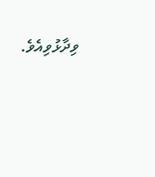ވިދާޅުވިއެވެ.